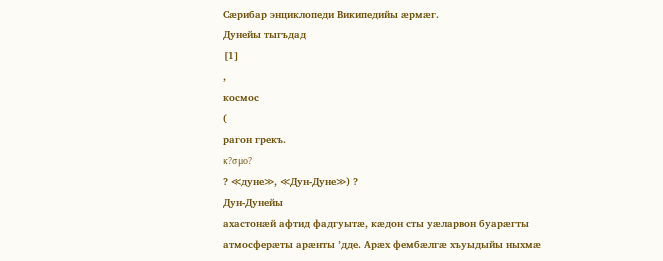Сæрибар энциклопеди Википедийы æрмæг.
Дунейы тыгъдад
[1]
,
космос
(
рагон грекъ.
κ?σμο?
? ≪дуне≫, ≪Дун-Дуне≫) ?
Дун-Дунейы
ахастонæй афтид фадгуытæ, кæдон сты уæларвон буарæгты атмосферæты арæнты ’дде. Арæх фембæлгæ хъуыдыйы ныхмæ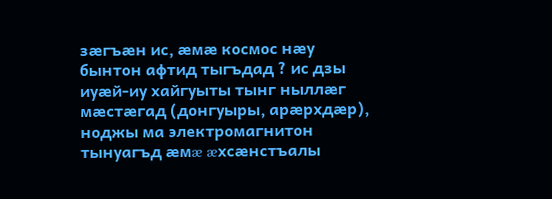зæгъæн ис, æмæ космос нæу бынтон афтид тыгъдад ? ис дзы иуæй-иу хайгуыты тынг ныллæг мæстæгад (донгуыры, арæрхдæр), ноджы ма электромагнитон тынуагъд æмæ æхсæнстъалы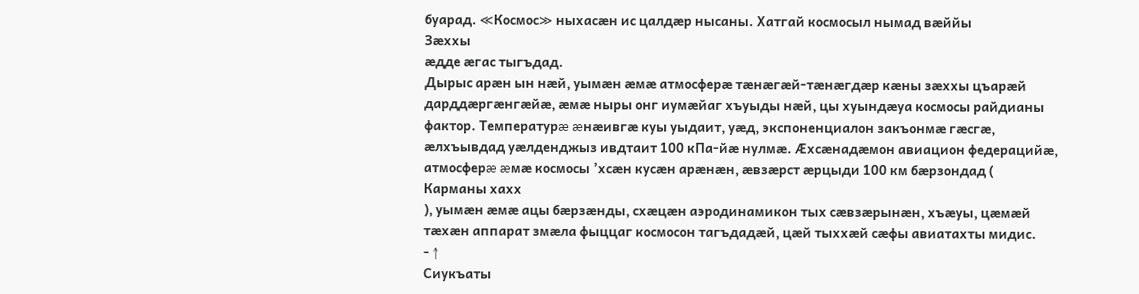буарад. ≪Космос≫ ныхасæн ис цалдæр нысаны. Хатгай космосыл нымад вæййы
Зæххы
æдде æгас тыгъдад.
Дырыс арæн ын нæй, уымæн æмæ атмосферæ тæнæгæй-тæнæгдæр кæны зæххы цъарæй дарддæргæнгæйæ, æмæ ныры онг иумæйаг хъуыды нæй, цы хуындæуа космосы райдианы фактор. Температурæ æнæивгæ куы уыдаит, уæд, экспоненциалон закъонмæ гæсгæ, æлхъывдад уæлденджыз ивдтаит 100 кПа-йæ нулмæ. Æхсæнадæмон авиацион федерацийæ, атмосферæ æмæ космосы ’хсæн кусæн арæнæн, æвзæрст æрцыди 100 км бæрзондад (
Карманы хахх
), уымæн æмæ ацы бæрзæнды, схæцæн аэродинамикон тых сæвзæрынæн, хъæуы, цæмæй тæхæн аппарат змæла фыццаг космосон тагъдадæй, цæй тыххæй сæфы авиатахты мидис.
- ↑
Сиукъаты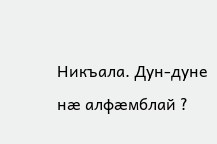Никъала. Дун-дуне нæ алфæмблай ?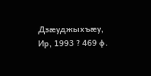Дзæуджыхъæу, Ир, 1993 ? 469 ф.